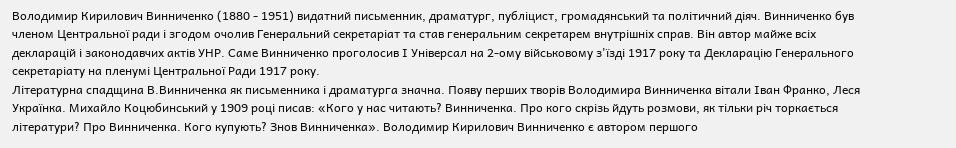Володимир Кирилович Винниченко (1880 - 1951) видатний письменник, драматург, публіцист, громадянський та політичний діяч. Винниченко був членом Центральної ради і згодом очолив Генеральний секретаріат та став генеральним секретарем внутрішніх справ. Він автор майже всіх декларацій і законодавчих актів УНР. Саме Винниченко проголосив І Універсал на 2-ому військовому з'їзді 1917 року та Декларацію Генерального секретаріату на пленумі Центральної Ради 1917 року.
Літературна спадщина В.Винниченка як письменника і драматурга значна. Появу перших творів Володимира Винниченка вітали Іван Франко, Леся Українка. Михайло Коцюбинський у 1909 році писав: «Кого у нас читають? Винниченка. Про кого скрізь йдуть розмови, як тільки річ торкається літератури? Про Винниченка. Кого купують? Знов Винниченка». Володимир Кирилович Винниченко є автором першого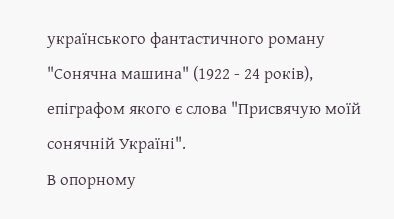українського фантастичного роману "Сонячна машина" (1922 - 24 років), епіграфом якого є слова "Присвячую моїй сонячній Україні".
В опорному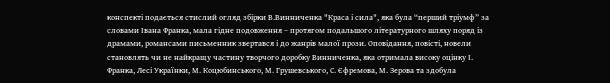конспекті подається стислий огляд збірки В.Винниченка "Краса і сила", яка була “перший тріумф” за словами Івана Франка, мала гідне подовження – протягом подальшого літературного шляху поряд із драмами, романсами письменник звертався і до жанрів малої прози. Оповідання, повісті, новели становлять чи не найкращу частину творчого доробку Винниченка, яка отримала високу оцінку І. Франка, Лесі Українки, М. Коцюбинського, М. Грушевського, С. Єфремова, М. Зерова та здобула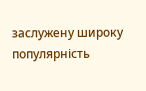заслужену широку популярність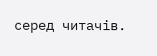серед читачів.